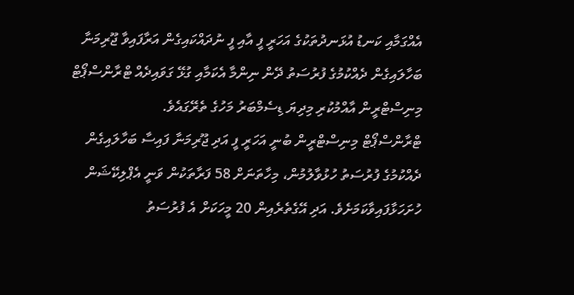އެއްގަމާއި ކަނޑު އުޅަނދުތަކުގެ އަހަރީ ފީ އާއި ފީ ނުދައްކައިގެން އަރާފައިވާ ޖޫރިމަނާ ބަހާލައިގެން ދެއްކުމުގެ ފުރުސަތު ދޭން ނިންމާ އެކަމާއި ގުޅޭ ގަވައިދެއް ޓްރާންސްޕޯޓް މިނިސްޓްރީން އާއްމުކުރި މިދިޔަ ޑިސެމްބަރު މަހުގެ ތެރޭގައެވެ.
ޓްރާންސްޕޯޓް މިނިސްޓްރީން ބުނީ އަހަރީ ފީ އަދި ޖޫރިމަނާ ފައިސާ ބަހާލައިގެން ދެއްކުމުގެ ފުރުސަތު ހުޅުވާލުމުން، މިހާތަނަށް 58 ފަރާތަކުން ވަނީ އެޕްލިކޭޝަން ހުށަހަޅާފައިވާކަމަށެވެ. އަދި އޭގެތެރެއިން 20 މީހަކަށް އެ ފުރުސަތު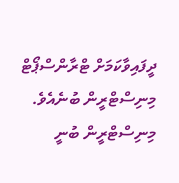ދީފައިވާކަމަށް ޓްރާންސްޕޯޓް މިނިސްޓްރީން ބުނެއެވެ.
މިނިސްޓްރީން ބުނީ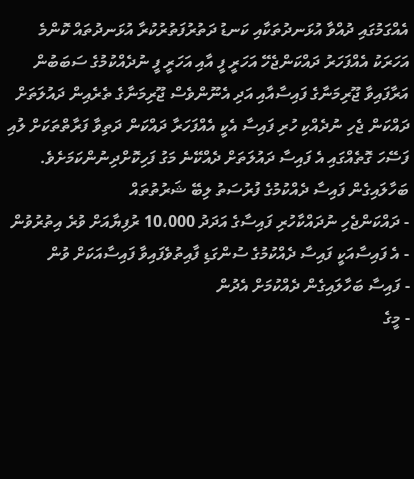އެއްގަމުގައި ދުއްވާ އުޅަނދުތަކާއި ކަނޑު ދަތުރުފަތުރުކުރާ އުޅަނދުތައް ކޮންމެ އަހަރަކު އެއްފަހަރު ދައްކަންޖެހޭ އަހަރީ ފީ އާއި އަހަރީ ފީ ނުދެއްކުމުގެ ސަބަބުން އަރާފައިވާ ޖޫރިމަނާގެ ފައިސާއާއި އަދި އެނޫންވެސް ޖޫރިމަނާގެ ތެރެއިން ދައުލަތަށް ދައްކަން ޖެހި ނުދެއްކި ހުރި ފައިސާ އެކީ އެއްފަހަރާ ދައްކަން ދަތިވާ ފަރާތްތަކަށް ލުއި ފަސޭހަ ގޮތެއްގައި އެ ފައިސާ ދައުލަތަށް ދެއްކޭނެ މަގު ފަހިކޮށްދިނުންކަމަށެވެ.
ބަހާލައިގެން ފައިސާ ދެއްކުމުގެ ފުރުސަތު ލިބޭ ޝަރުތުތައް
- ދައްކަންޖެހި ނުދައްކާހުރި ފައިސާގެ އަދަދު 10،000 ރުފިޔާއަށް ވުރެ އިތުރުވުން
- އެ ފައިސާއަކީ ފައިސާ ދެއްކުމުގެ ސުންގަޑި ފާއިތުވެފައިވާ ފައިސާއަކަށް ވުން
- ފައިސާ ބަހާލައިގެން ދެއްކުމަށް އެދުން
- މީގެ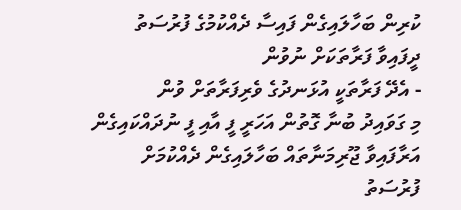ކުރިން ބަހާލައިގެން ފައިސާ ދެއްކުމުގެ ފުރުސަތު ދީފައިވާ ފަރާތަކަށް ނުވުން
- އެދޭ ފަރާތަކީ އުޅަނދުގެ ވެރިފަރާތަށް ވުން
މި ގަވައިދު ބުނާ ގޮތުން އަހަރީ ފީ އާއި ފީ ނުދައްކައިގެން އަރާފައިވާ ޖޫރިމަނާތައް ބަހާލައިގެން ދެއްކުމަށް ފުރުސަތު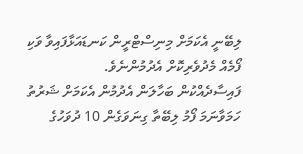ލިބޭނީ އެކަމަށް މިނިސްޓްރީން ކަނޑައަޅާފައިވާ ވަކި ފޯމެއް މެދުވެރިކޮށް އެދުމުންނެވެ.
ފައިސާދެއްކުން ބަހާލަން އެދުމުން އެކަމަށް ޝަރުތު ހަމަވާނަމަ ފޯމު ލިބޭތާ ގިނަވަގެން 10 ދުވަހުގެ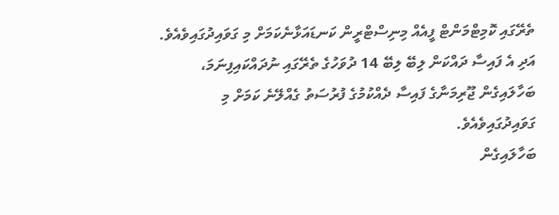ތެރޭގައި ކޮމިޓްމަންޓް ފީއެއް މިނިސްޓްރީން ކަނޑައަޅާނެކަމަށް މި ގަވައިދުގައިވެއެވެ. އަދި އެ ފައިސާ ދައްކަން ލިބޭ ލިބޭ 14 ދުވަހުގެ ތެރޭގައި ނުދައްކައިފިނަމަ، ބަހާލައިގެން ޖޫރިމަނާގެ ފައިސާ ދެއްކުމުގެ ފުރުސަތު ގެއްލޭނެ ކަމަށް މި ގަވައިދުގައިވެއެވެ.
ބަހާލައިގެން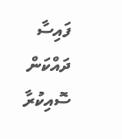ފައިސާ ދައްކަން ސޮއިކުރާ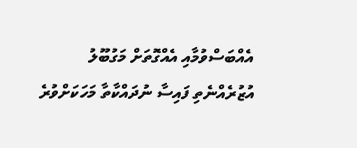އެއްބަސްވުމާއި އެއްގޮތަށް މަގުބޫލު އުޒުރެއްނެތި ފައިސާ ނުދައްކާތާ މަހަކަށްވުރެ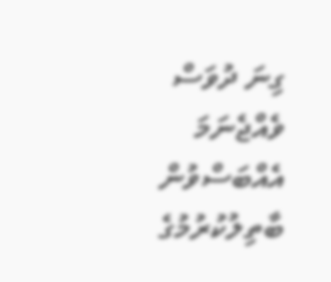ގިނަ ދުވަސް ވެއްޖެނަމަ އެއްބަސްވުން ބާތިލުކުރުމުގެ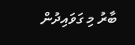ބާރު މި ގަވައިދުން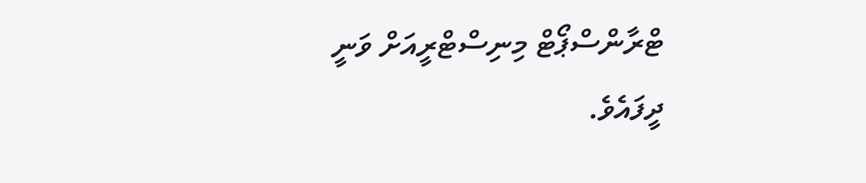ޓްރާންސްޕޯޓް މިނިސްޓްރީއަށް ވަނީ ދީފައެވެ.